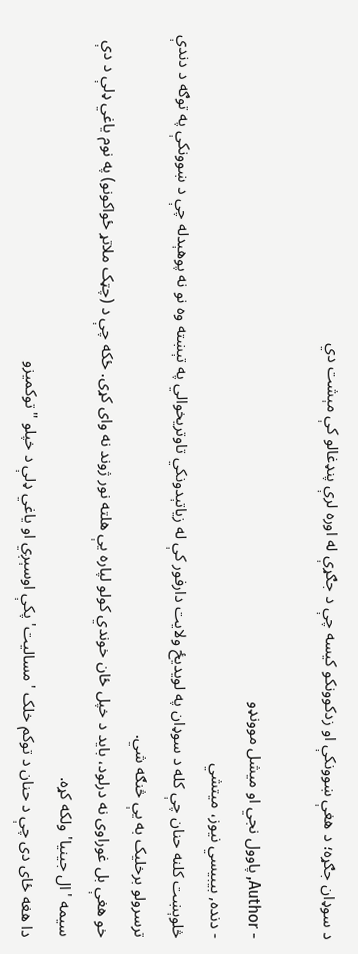د سوډان جګړه؛ د هغې ښوونکې او زدکوونکو کیسه چې د جګړې له اوره لرې پنډغالو کې مېشت دي

- Author, پاوول نجي او ميشل موونډو
- دنده, بيبيسي نیوز، میتشي
څلوېښت کلنه حنان چې کله د سوډان په لویدیځ ولایت دارفور کې له زیاتېدونکي تاوتريخوالي په تېښته وه نو نه پوهېدله چې د ښوونکې په توګه د دندې ترسرولو برخلیک به یې څنګه شي.
خو هغې بل غوراوی نه درلود، باید د خپل ځان خوندي کولو لپاره یې هلته نور ژوند نه وای کړی. ځکه چې د (چټک ملاتړ ځواکونو) په نوم یاغي ډلې د دې سیمه 'ال جینیا' ولکه کړه.
دا هغه ځای دی چې د حنان د توکم خلک 'مسالیت' پکې اوسېږي او یاغي ډلې د خپلو "توکمیزو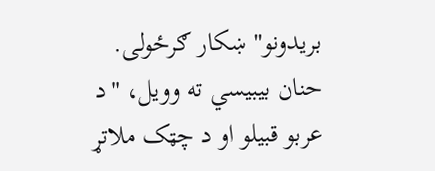بریدونو" ښکار ګرځولی.
حنان بيبيسي ته وویل، "د عربو قبیلو او د چټک ملاتړ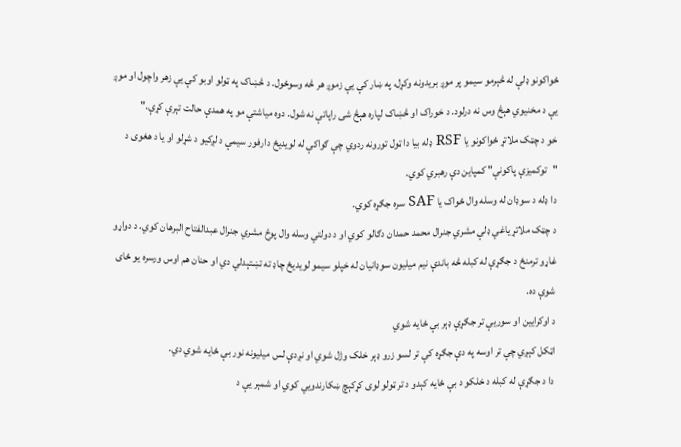ځواکونو ډلې له څېرمو سیمو پر موږ بریدونه وکړل، په ښار کې یې زموږ هر څه وسوځول. د څښاک په ټولو اوبو کې یې زهر واچول او موږ یې د مخنیوي هېڅ وس نه درلود. د خوراک او څښاک لپاره هېڅ شی راپاتې نه شول. دوه میاشتې مو په همدې حالت تېرې کړې."
خو د چټک ملاتړ ځواکونو یا RSF ډله بیا دا ټول تورونه ردوي چې ګواکې له لویديځ دارفور سیمې د لږکیو د شړلو او یا د هغوی د "توکميزې پاکونې" کمپاین دې رهبري کوي.
دا ډله د سوډان له وسله وال ځواک یا SAF سره جګړه کوي.
د چټک ملاتړ یاغي ډلې مشري جنرال محمد حمدان دګالو کوي او د دولتي وسله وال پوځ مشري جنرال عبدالفتاح البرهان کوي. د دواړو غاړو ترمنځ د جګړې له کبله څه باندې نیم میلیون سوډانیان له خپلو سیمو لویديځ چاډ ته تښتېدلي دي او حنان هم اوس ورسره یو ځای شوې ده.
د اوکرايين او سوریې تر جګړې ډېر بې ځایه شوي
اټکل کېږي چې تر اوسه په دې جګړه کې تر لسو زرو ډېر خلک وژل شوي او نږدې لس میلیونه نور بې ځایه شوي دي.
دا د جګړې له کبله د خلکو د بې ځایه کېدو د تر ټولو لوی کړکېچ ښکارندويي کوي او شمېر یې د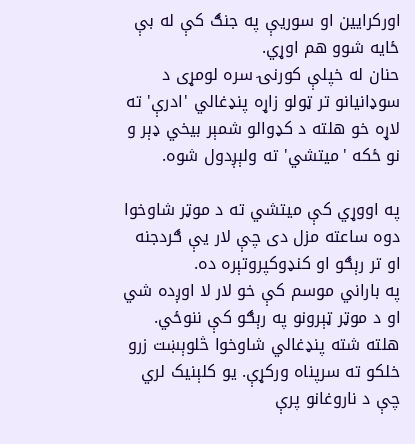اورکرايين او سوریې په جنګ کې له بې ځایه شوو هم اوړي.
حنان له خپلې کورنۍ سره لومړی د سوډانیانو تر ټولو زاړه پنډغالي 'ادرې' ته لاړه خو هلته د کډوالو شمېر بيخي ډېر و نو ځکه 'میتشي' ته ولېږدول شوه.

په اووړي کې میتشي ته د موټر شاوخوا دوه ساعته مزل دی چې لار یې ګردجنه او تر رېګو او کنډوکپروتېره ده.
په باراني موسم کې خو لار لا اوږده شي او د موټر ټېرونو په رېګو کې ننوځي.
هلته شته پنډغالي شاوخوا څلوېښت زرو خلکو ته سرپناه ورکړې. یو کلېنیک لري چې د ناروغانو پرې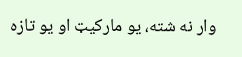وار نه شته، یو مارکیټ او یو تازه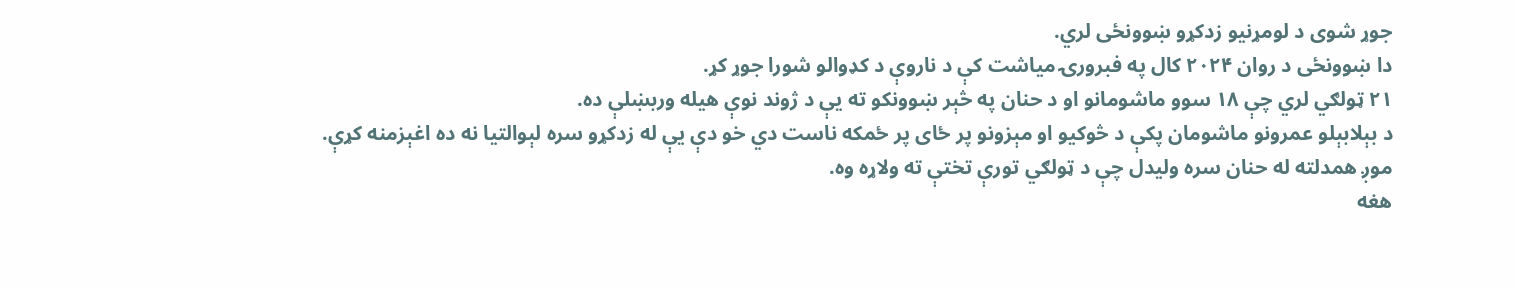جوړ شوی د لومړنیو زدکړو ښوونځی لري.
دا ښوونځی د روان ۲۰۲۴ کال په فبرورۍ میاشت کې د ناروې د کډوالو شورا جوړ کړ.
۲۱ ټولګي لري چې ۱۸ سوو ماشومانو او د حنان په څېر ښوونکو ته یې د ژوند نوې هیله وربښلې ده.
د بېلابېلو عمرونو ماشومان پکې د څوکیو او مېزونو پر ځای پر ځمکه ناست دي خو دې یې له زدکړو سره لېوالتیا نه ده اغېزمنه کړې.
موږ همدلته له حنان سره ولیدل چې د ټولګي تورې تختې ته ولاړه وه.
هغه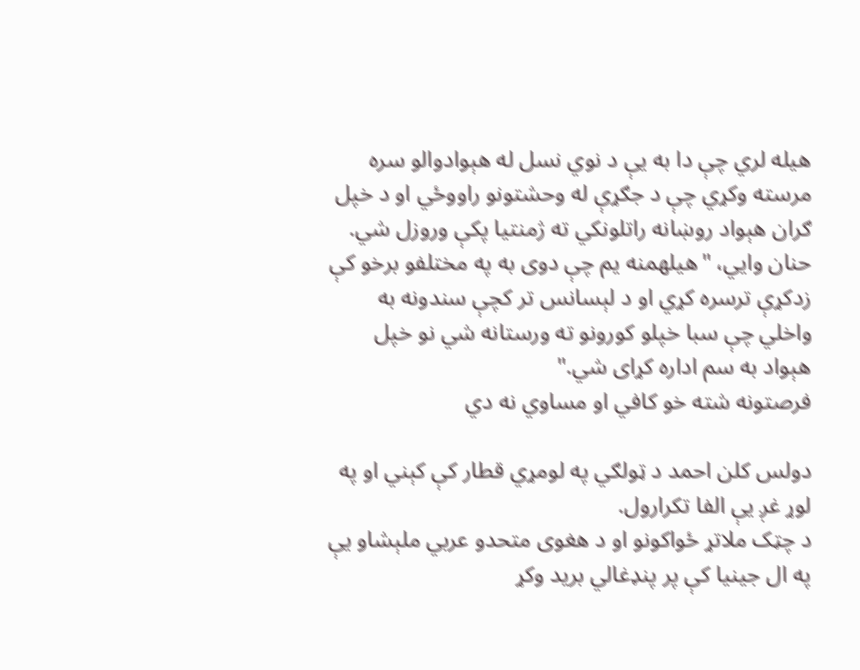هیله لري چې دا به یې د نوي نسل له هېوادوالو سره مرسته وکړي چې د جګړې له وحشتونو راووځي او د خپل ګران هېواد روښانه راتلونکي ته ژمنتیا پکې وروزل شي.
حنان وايي، "هیلهمنه یم چې دوی به په مختلفو برخو کې زدکړې ترسره کړي او د لېسانس تر کچې سندونه به واخلي چې سبا خپلو کورونو ته ورستانه شي نو خپل هېواد به سم اداره کړای شي."
فرصتونه شته خو کافي او مساوي نه دي

دولس کلن احمد د ټولګي په لومړي قطار کې کېني او په لوړ غږ یې الفا تکرارول.
د چټک ملاتړ ځواکونو او د هغوی متحدو عربي ملېشاو یې په ال جینیا کې پر پنډغالي برید وکړ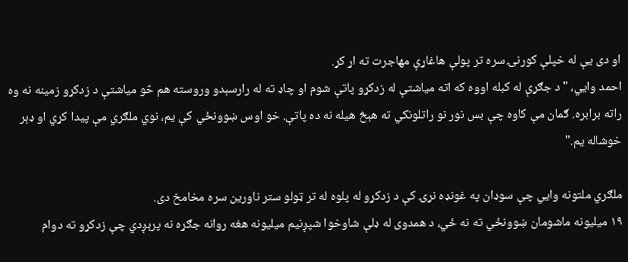او دی یې له خپلې کورنۍ سره تر پولې هاغاړې مهاجرت ته اړ کړ.
احمد وايي، "د جګړې له کبله اووه که اته میاشتې له زدکړو پاتې شوم او چاډ ته له رارسېدو وروسته هم څو میاشتې د زدکړو زمینه نه وه راته برابره. ګمان مې کاوه چې بس نور نو راتلونکي ته هېڅ هیله نه ده پاتې. خو اوس ښوونځي کې یم، نوي ملګري مې پيدا کړي او ډېر خوشاله یم."

ملګري ملتونه وايي چې سوډان په غونډه نړۍ کې د زدکړو له پلوه له تر ټولو ستر ناورین سره مخامخ دی.
۱۹ میلیونه ماشومان ښوونځي ته نه ځي، د همدوی له ډلې شاوخوا شپږنیم میلیونه هغه روانه جګړه نه پرېږدي چې زدکړو ته دوام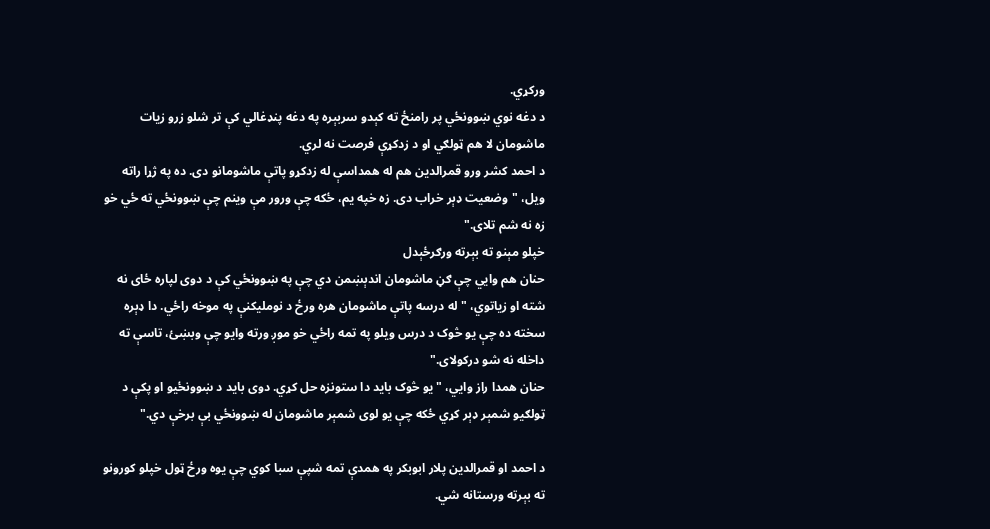ورکړي.
د دغه نوي ښوونځي پر رامنځ ته کېدو سربېره په دغه پنډغالي کې تر شلو زرو زیات ماشومان لا هم ټولګي او د زدکړې فرصت نه لري.
د احمد کشر ورو قمرالدین هم له همداسې له زدکړو پاتې ماشومانو دی. ده په ژړا راته ویل، "وضعیت ډېر خراب دی. زه خپه یم، ځکه چې ورور مې وینم چې ښوونځي ته ځي خو زه نه شم تلای."
خپلو مېنو ته بېرته ورګرځېدل
حنان هم وايي چې ګڼ ماشومان اندېښمن دي چې په ښوونځي کې د دوی لپاره ځای نه شته او زیاتوي، "له درسه پاتې ماشومان هره ورځ د نوملیکنې په موخه راځي. دا ډېره سخته ده چې یو څوک د درس ویلو په تمه راځي خو موږ ورته وایو چې وبښئ، تاسې ته داخله نه شو درکولای."
حنان همدا راز وايي، "یو څوک باید دا ستونزه حل کړي. دوی باید د ښوونځيو او پکې د ټولګیو شمېر ډېر کړي ځکه چې یو لوی شمېر ماشومان له ښوونځي بې برخې دي."

د احمد او قمرالدین پلار ابوبکر په همدې تمه شپې سبا کوي چې یوه ورځ ټول خپلو کورونو ته بېرته ورستانه شي.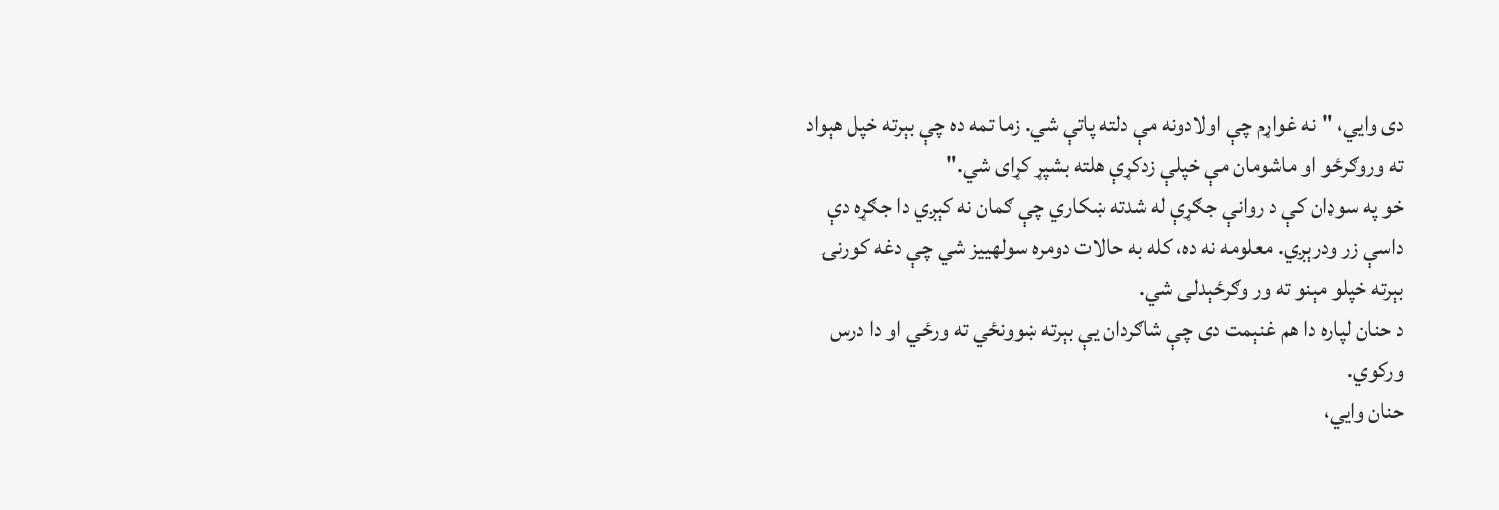دی وايي، "نه غواړم چې اولادونه مې دلته پاتې شي. زما تمه ده چې بېرته خپل هېواد ته وروګرځو او ماشومان مې خپلې زدکړې هلته بشپړ کړای شي."
خو په سوډان کې د روانې جګړې له شدته ښکاري چې ګمان نه کېږي دا جګړه دې داسې زر ودرېږي. معلومه نه ده، کله به حالات دومره سولهييز شي چې دغه کورنۍ بېرته خپلو مېنو ته ور وګرځېدلی شي.
د حنان لپاره دا هم غنېمت دی چې شاګردان یې بېرته ښوونځي ته ورځي او دا درس ورکوي.
حنان وايي،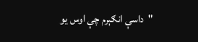"داسې انګېرم چې اوس یو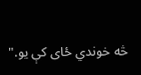څه خوندي ځای کې یو."